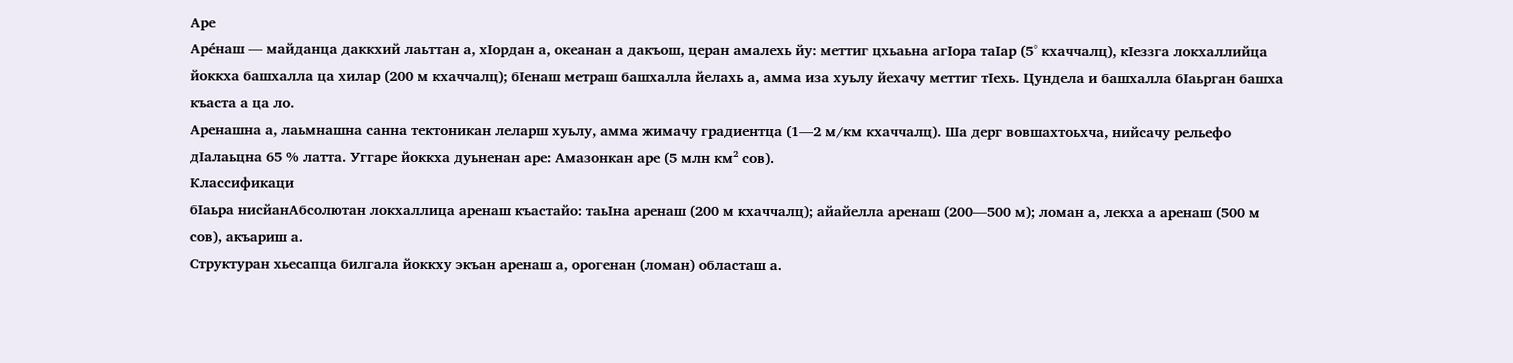Аре
Аре́наш — майданца даккхий лаьттан а, хӀордан а, океанан а дакъош, церан амалехь йу: меттиг цхьаьна агӀора таӀар (5° кхаччалц), кӀеззга локхаллийца йоккха башхалла ца хилар (200 м кхаччалц); бӀенаш метраш башхалла йелахь а, амма иза хуьлу йехачу меттиг тӀехь. Цундела и башхалла бӀаьрган башха къаста а ца ло.
Аренашна а, лаьмнашна санна тектоникан леларш хуьлу, амма жимачу градиентца (1—2 м/км кхаччалц). Ша дерг вовшахтоьхча, нийсачу рельефо дӀалаьцна 65 % латта. Уггаре йоккха дуьненан аре: Амазонкан аре (5 млн км² сов).
Классификаци
бӀаьра нисйанАбсолютан локхаллица аренаш къастайо: таьӀна аренаш (200 м кхаччалц); айайелла аренаш (200—500 м); ломан а, лекха а аренаш (500 м сов), акъариш а.
Структуран хьесапца билгала йоккху экъан аренаш а, орогенан (ломан) областаш а.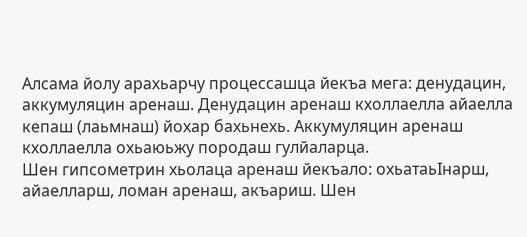Алсама йолу арахьарчу процессашца йекъа мега: денудацин, аккумуляцин аренаш. Денудацин аренаш кхоллаелла айаелла кепаш (лаьмнаш) йохар бахьнехь. Аккумуляцин аренаш кхоллаелла охьаюьжу породаш гулйаларца.
Шен гипсометрин хьолаца аренаш йекъало: охьатаьӀнарш, айаелларш, ломан аренаш, акъариш. Шен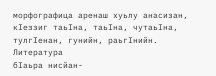морфографица аренаш хуьлу анасизан, кӀеззиг таьӀна, таьӀна, чутаьӀна, тулгӀенан, гунийн, раьгӀнийн.
Литература
бӀаьра нисйан-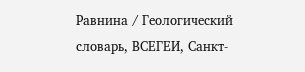Равнина / Геологический словарь, ВСЕГЕИ, Санкт-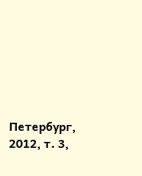Петербург, 2012, т. 3,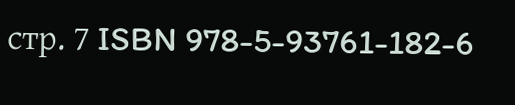стр. 7 ISBN 978-5-93761-182-6